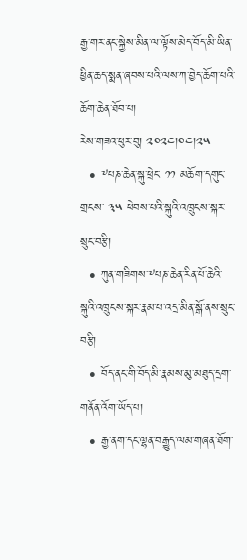རྒྱ་གར་ནང་སྐྱེས་མིན་ལ་ལྟོས་མེད་བོད་མི་ཡིན་ཕྱིན་ཆད་སྨན་ཞབས་པའི་ལས་ཀ་བྱེད་ཆོག་པའི་ཆོག་ཆེན་ཐོབ་པ།
རེས་གཟའ་ཕུར་བུ། ༢༠༢༤།༠༤།༢༥
  • ༸པཎ་ཆེན་སྐུ་ཕྲེང་ ༡༡ མཆོག་དགུང་གྲངས་ ༣༥ ཕེབས་པའི་སྐུའི་འཁྲུངས་སྐར་སྲུང་བརྩི།
  • ཀུན་གཟིགས་༸པཎ་ཆེན་རིན་པོ་ཆེའི་སྐུའི་འཁྲུངས་སྐར་རྣམ་པ་འདྲ་མིན་སྒོ་ནས་སྲུང་བརྩི།
  • བོད་ནང་གི་བོད་མི་རྣམས་མུ་མཐུད་དྲག་གནོན་འོག་ཡོད་པ།
  • རྒྱ་ནག་དང་ལྷན་བརྒྱུད་ལམ་གཞན་ཐོག་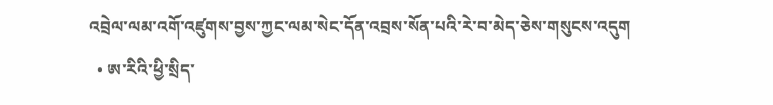འབྲེལ་ལམ་འགོ་འཛུགས་བྱས་ཀྱང་ལམ་སེང་དོན་འབྲས་སོན་པའི་རེ་བ་མེད་ཅེས་གསུངས་འདུག
  • ཨ་རིའི་ཕྱི་སྲིད་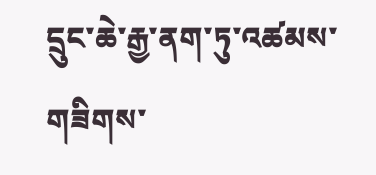དྲུང་ཆེ་རྒྱ་ནག་ཏུ་འཚམས་གཟིགས་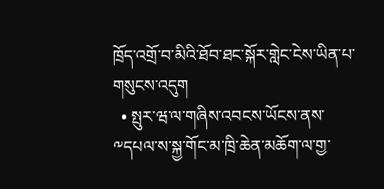ཁྲོད་འགྲོ་བ་མིའི་ཐོབ་ཐང་སྐོར་གླེང་ངེས་ཡིན་པ་གསུངས་འདུག
  • སྤུར་ཝ་ལ་གཞིས་འབངས་ཡོངས་ནས་༸དཔལ་ས་སྐྱ་གོང་མ་ཁྲི་ཆེན་མཆོག་ལ་གྱ་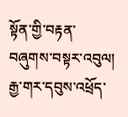སྟོན་གྱི་བརྟན་བཞུགས་བསྟར་འབུལ།
རྒྱ་གར་དབུས་འཕྲོད་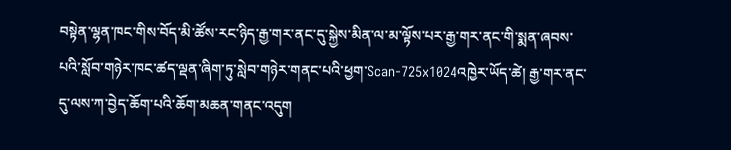བསྟེན་ལྷན་ཁང་གིས་བོད་མི་ཚོས་རང་ཉིད་རྒྱ་གར་ནང་དུ་སྐྱེས་མིན་ལ་མ་ལྟོས་པར་རྒྱ་གར་ནང་གི་སྨན་ཞབས་པའི་སློབ་གཉེར་ཁང་ཚད་ལྡན་ཞིག་ཏུ་སླེབ་གཉེར་གནང་པའི་ཕྱག་Scan-725x1024འཁྱེར་ཡོད་ཚེ། རྒྱ་གར་ནང་དུ་ལས་ཀ་བྱེད་ཆོག་པའི་ཆོག་མཆན་གནང་འདུག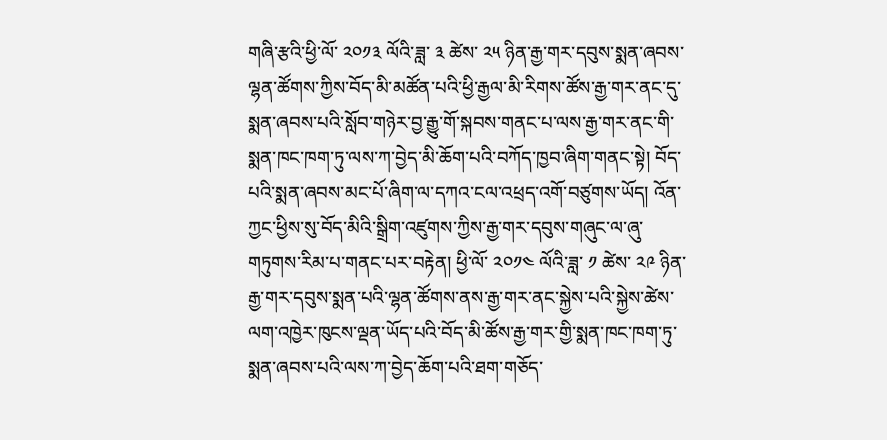གཞི་རྩའི་ཕྱི་ལོ་ ༢༠༡༣ ལོའི་ཟླ་ ༣ ཚེས་ ༢༥ ཉིན་རྒྱ་གར་དབུས་སྨན་ཞབས་ལྷན་ཚོགས་ཀྱིས་བོད་མི་མཚོན་པའི་ཕྱི་རྒྱལ་མི་རིགས་ཚོས་རྒྱ་གར་ནང་དུ་སྨན་ཞབས་པའི་སློབ་གཉེར་བྱ་རྒྱུ་གོ་སྐབས་གནང་པ་ལས་རྒྱ་གར་ནང་གི་སྨན་ཁང་ཁག་ཏུ་ལས་ཀ་བྱེད་མི་ཆོག་པའི་བཀོད་ཁྱབ་ཞིག་གནང་སྟེ། བོད་པའི་སྨན་ཞབས་མང་པོ་ཞིག་ལ་དཀའ་ངལ་འཕྲད་འགོ་བཙུགས་ཡོད། འོན་ཀྱང་ཕྱིས་སུ་བོད་མིའི་སྒྲིག་འཛུགས་ཀྱིས་རྒྱ་གར་དབུས་གཞུང་ལ་ཞུ་གཏུགས་རིམ་པ་གནང་པར་བརྟེན། ཕྱི་ལོ་ ༢༠༡༤ ལོའི་ཟླ་ ༡ ཚེས་ ༢༩ ཉིན་རྒྱ་གར་དབུས་སྨན་པའི་ལྷན་ཚོགས་ནས་རྒྱ་གར་ནང་སྐྱེས་པའི་སྐྱེས་ཚེས་ལག་འཁྱེར་ཁུངས་ལྡན་ཡོད་པའི་བོད་མི་ཚོས་རྒྱ་གར་གྱི་སྨན་ཁང་ཁག་ཏུ་སྨན་ཞབས་པའི་ལས་ཀ་བྱེད་ཆོག་པའི་ཐག་གཅོད་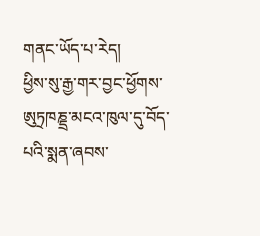གནང་ཡོད་པ་རེད།
ཕྱིས་སུ་རྒྱ་གར་བྱང་ཕྱོགས་ཨུཏྲཁཎྡྲ་མངའ་ཁུལ་དུ་བོད་པའི་སྨན་ཞབས་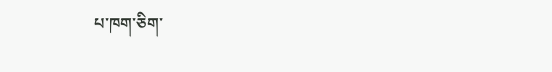པ་ཁག་ཅིག་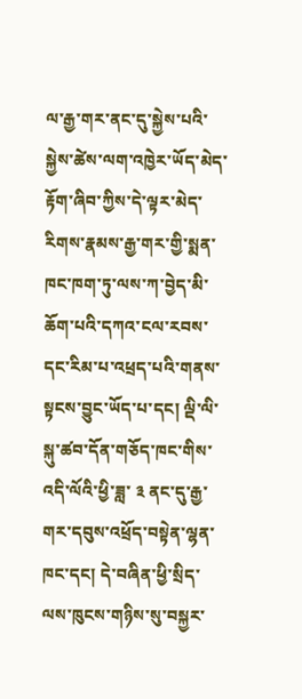ལ་རྒྱ་གར་ནང་དུ་སྐྱེས་པའི་སྐྱེས་ཚེས་ལག་འཁྱེར་ཡོད་མེད་རྟོག་ཞིབ་ཀྱིས་དེ་ལྟར་མེད་རིགས་རྣམས་རྒྱ་གར་གྱི་སྨན་ཁང་ཁག་ཏུ་ལས་ཀ་བྱེད་མི་ཆོག་པའི་དཀའ་ངལ་རབས་དང་རིམ་པ་འཕྲད་པའི་གནས་སྟངས་བྱུང་ཡོད་པ་དང། ལྡི་ལི་སྐུ་ཚབ་དོན་གཅོད་ཁང་གིས་འདི་ལོའི་ཕྱི་ཟླ་ ༣ ནང་དུ་རྒྱ་གར་དབུས་འཕྲོད་བསྟེན་ལྷན་ཁང་དང། དེ་བཞིན་ཕྱི་སྲིད་ལས་ཁུངས་གཉིས་སུ་བསྐྱར་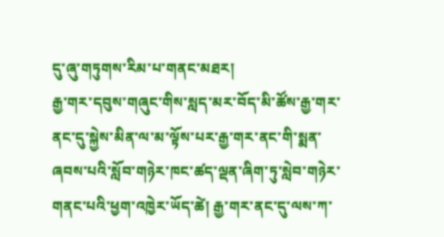དུ་ཞུ་གཏུགས་རིམ་པ་གནང་མཐར།
རྒྱ་གར་དབུས་གཞུང་གིས་སླད་མར་བོད་མི་ཚོས་རྒྱ་གར་ནང་དུ་སྐྱེས་མིན་ལ་མ་ལྟོས་པར་རྒྱ་གར་ནང་གི་སྨན་ཞབས་པའི་སློབ་གཉེར་ཁང་ཚད་ལྡན་ཞིག་ཏུ་སླེབ་གཉེར་གནང་པའི་ཕྱག་འཁྱེར་ཡོད་ཚེ། རྒྱ་གར་ནང་དུ་ལས་ཀ་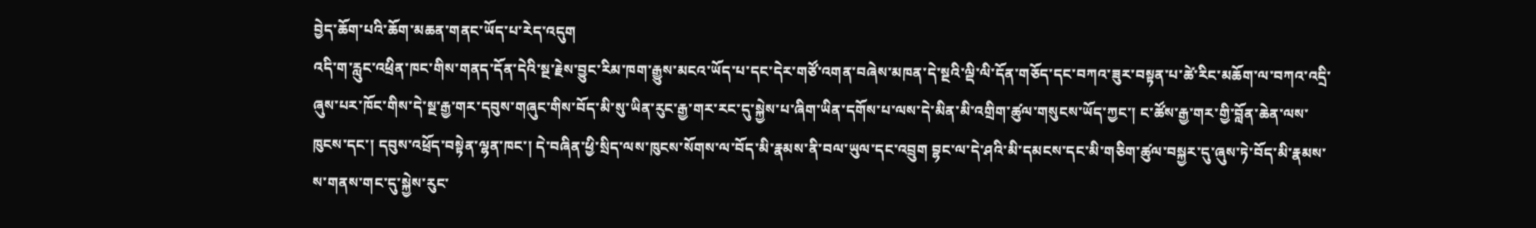བྱེད་ཆོག་པའི་ཆོག་མཆན་གནང་ཡོད་པ་རེད་འདུག
འདི་ག་རླུང་འཕྲིན་ཁང་གིས་གནད་དོན་དེའི་སྔ་རྗེས་བྱུང་རིམ་ཁག་རྒྱུས་མངའ་ཡོད་པ་དང་དེར་གཙོ་འགན་བཞེས་མཁན་དེ་སྔའི་ལྡི་ལི་དོན་གཅོད་དང་བཀའ་ཟུར་བསྟན་པ་ཚེ་རིང་མཆོག་ལ་བཀའ་འདྲི་ཞུས་པར་ཁོང་གིས་དེ་སྔ་རྒྱ་གར་དབུས་གཞུང་གིས་བོད་མི་སུ་ཡིན་རུང་རྒྱ་གར་རང་དུ་སྐྱེས་པ་ཞིག་ཡིན་དགོས་པ་ལས་དེ་མིན་མི་འགྲིག་ཚུལ་གསུངས་ཡོད་ཀྱང་། ང་ཚོས་རྒྱ་གར་གྱི་བློན་ཆེན་ལས་ཁུངས་དང་། དབུས་འཕྲོད་བསྟེན་ལྷན་ཁང་། དེ་བཞིན་ཕྱི་སྲིད་ལས་ཁུངས་སོགས་ལ་བོད་མི་རྣམས་ནི་བལ་ཡུལ་དང་འབྲུག བྷང་ལ་དེ་ཤའི་མི་དམངས་དང་མི་གཅིག་ཚུལ་བསྐྱར་དུ་ཞུས་ཏེ་བོད་མི་རྣམས་ས་གནས་གང་དུ་སྐྱེས་རུང་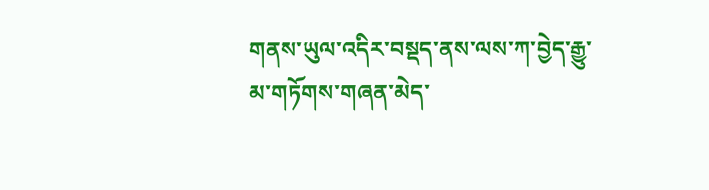གནས་ཡུལ་འདིར་བསྡད་ནས་ལས་ཀ་བྱེད་རྒྱུ་མ་གཏོགས་གཞན་མེད་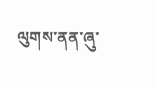ལུགས་ནན་ཞུ་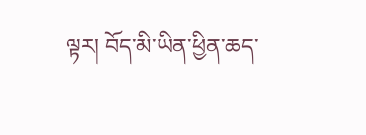ལྟར། བོད་མི་ཡིན་ཕྱིན་ཆད་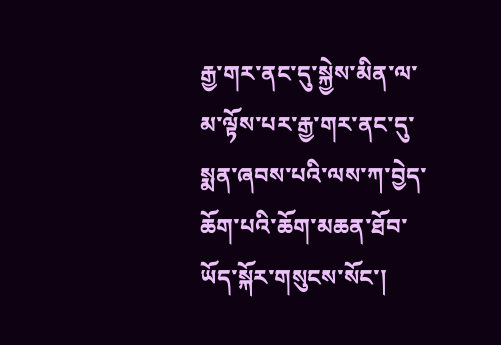རྒྱ་གར་ནང་དུ་སྐྱེས་མིན་ལ་མ་ལྟོས་པར་རྒྱ་གར་ནང་དུ་སྨན་ཞབས་པའི་ལས་ཀ་བྱེད་ཆོག་པའི་ཆོག་མཆན་ཐོབ་ཡོད་སྐོར་གསུངས་སོང་།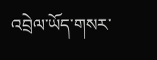འབྲེལ་ཡོད་གསར་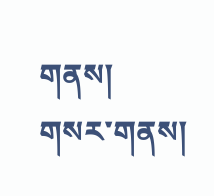གནས།
གསར་གནས།